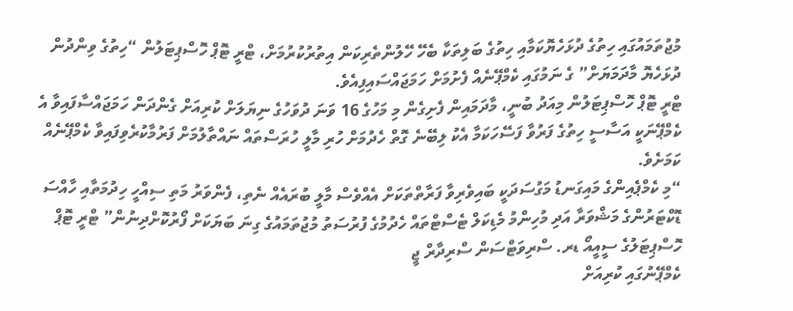މުޖުތަމައުގައި ހިތުގެ ދުޅަހެޔޮކަމާއި ހިތުގެ ބަލިތަކާ ބެހޭ ހޭލުންތެރިކަން އިތުރުކުރުމަށް، ޓްރީ ޓޮޕް ހޮސްޕިޓަލުން “ހިތުގެ ވިންދުން ދުޅަހެޔޮ މާދަމަޔަށް” ގެ ނަމުގައި ކެމްޕޭނެއް ފެށުމަށް ހަމަޖައްސައިފިއެވެ.
ޓްރީ ޓޮޕް ހޮސްޕިޓަލުން މިއަދު ބުނީ، މާދަމައިން ފެށިގެން މި މަހުގެ 16 ވަނަ ދުވަހުގެ ނިޔަލަށް ކުރިއަށް ގެންދަން ހަމަޖައްސާފައިވާ އެ ކެމްޕޭނަކީ އަސާސީ ހިތުގެ ފަރުވާ ފަސޭހަކަމާ އެކު ލިބޭނެ ގޮތް ހެދުމަށް ހުރި މާލީ ހުރަސްތައް ނައްތާލުމަށް ފަރުމާކުރެވިފައިވާ ކެމްޕޭނެއް ކަމަށެވެ.
“މި ކެމްޕެއިންގެ މައިގަނޑު މަގުސަދަކީ ބައިވެރިވާ ފަރާތްތަކަށް އެއްވެސް މާލީ ބުރައެއް ނެތި، ފެންވަރު މަތި ސިއްހީ ހިދުމަތާއި ހާއްސަ ޑޮކްޓަރުންގެ މަޝްވަރާ އަދި މުހިންމު މެޑިކަލް ޓެސްޓްތައް ހެދުމުގެ ފުރުސަތު މުޖުތަމައުގެ ގިނަ ބަޔަކަށް ފޯރުކޮށްދިނުން” ޓްރީ ޓޮޕް ހޮސްޕިޓަލުގެ ސީއީއޯ ޑރ. ސްރިވަޓްސަން ސްރިދާރް ޖީ
ކެމްޕޭނުގައި ކުރިއަށް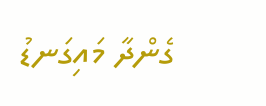ގެންދާ މައިގަނޑު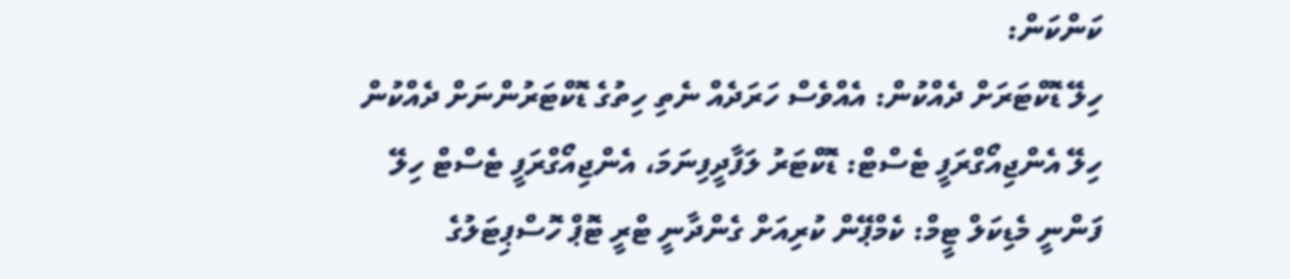ކަންކަން:
ހިލޭ ޑޮކްޓަރަށް ދެއްކުން: އެއްވެސް ހަރަދެއް ނެތި ހިތުގެ ޑޮކްޓަރުންނަށް ދެއްކުން
ހިލޭ އެންޖިއޯގްރަފީ ޓެސްޓް: ޑޮކްޓަރު ލަފާދީފިނަމަ، އެންޖިއޯގްރަފީ ޓެސްޓް ހިލޭ
ފަންނީ މެޑިކަލް ޓީމް: ކެމްޕޭން ކުރިއަށް ގެންދާނީ ޓްރީ ޓޮޕް ހޮސްޕިޓަލުގެ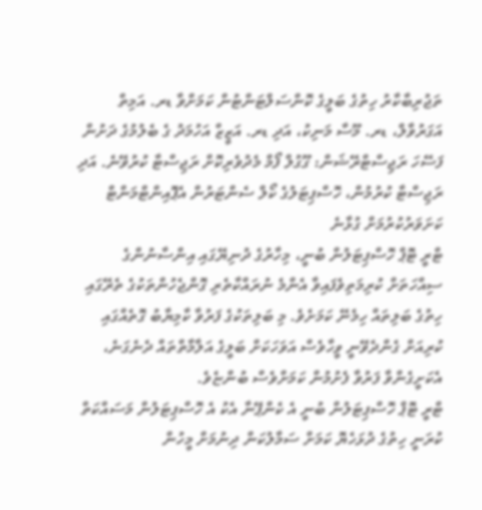ތަޖުރިބާކާރު ހިތުގެ ބަލީގެ ކޮންސަލްޓަންޓުން ކަމަށްވާ ޑރ. އަމިތް އަގަރުވާލް، ޑރ. މޫސާ މަނިކު، އަދި ޑރ. އަޒީޒް އަހުމަދު ގެ ބެލުމުގެ ދަށުން
ފަސޭހަ ރަޖިސްޓްރޭޝަން: ގޫގުލް ފޯމް މެދުވެރިކޮށް ރަޖިސްޓާ ކުރުވޭނެ. އަދި ރަޖިސްޓާ ކުރުމުން، ހޮސްޕިޓަލުގެ ކޯލް ސެންޓަރުން އެޕޮއިންޓްމަންޓް ކަށަވަރުކުރުމަށް ގުޅާނެ
ޓްރީ ޓޮޕް ހޮސްޕިޓަލުން ބުނީ، މިހާރުގެ ދުނިޔޭގައި އިންސާނުންގެ ސިއްހަތަށް ކުރިމަތިވެފައިވާ އެންމެ ނުރައްކާތެރި ގޮންޖެހުންތަކުގެ ތެރޭގައި ހިތުގެ ބަލިތައް ހިމެނޭ ކަމަށެވެ. މި ބަލިތަކުގެ ފަރުވާ ކާމިޔާބު ގޮތެއްގައި ކުރިއަށް ގެންދެވޭނީ ވީހާވެސް އަވަހަކަށް ބަލީގެ އަލާމާތްތައް ދެނެގަނެ، އެކަށީގެންވާ ފަރުވާ ފެށުމުން ކަމަށްވެސް ބުންޏެވެ.
ޓްރީ ޓޮޕް ހޮސްޕިޓަލުން ބުނީ އެ ކެންޕޭނާ އެކު އެ ހޮސްޕިޓަލުން މަސައްކަތް ކުރަނީ ހިތުގެ ދުޅަހެޔޮ ކަމަށް ސަމާލުކަން ދިނުމަށް މީހުން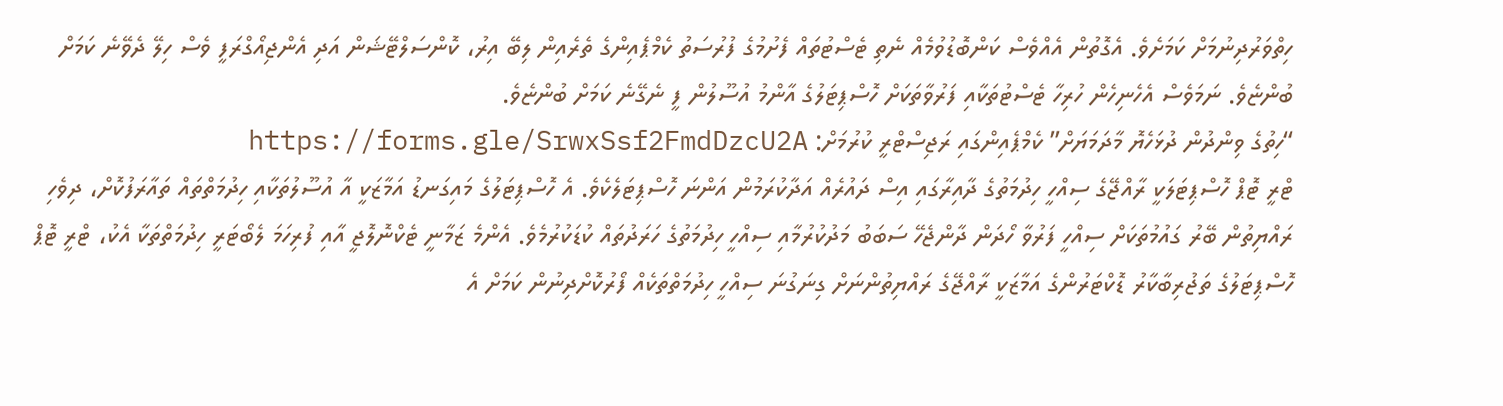ހިތްވަރުދިނުމަށް ކަމަށެވެ. އެގޮތުން އެއްވެސް ކަންބޮޑުވުމެއް ނެތި ޓެސްޓުތައް ފެށުމުގެ ފުރުސަތު ކެމްޕެއިންގެ ތެރެއިން ލިބޭ އިރު، ކޮންސަލްޓޭޝަން އަދި އެންޖިއޯގްރަފީ ވެސް ހިލޭ ދެވޭނެ ކަމަށް ބުންޏެވެ. ނަމަވެސް އެހެނިހެން ހުރިހާ ޓެސްޓުތަކާއި ފަރުވާތަކަށް ހޮސްޕިޓަލުގެ އާންމު އުސޫލުން ފީ ނެގޭނެ ކަމަށް ބުންޏެވެ.
“ހިތުގެ ވިންދުން ދުޅަހެޔޮ މާދަމަޔަށް” ކެމްޕެއިންގައި ރަޖިސްޓްރީ ކުރުމަށް: https://forms.gle/SrwxSsf2FmdDzcU2A
ޓްރީ ޓޮޕް ހޮސްޕިޓަލަކީ ރާއްޖޭގެ ސިއްހީ ހިދުމަތުގެ ދާއިރާގައި އިސް ދައުރެއް އަދާކުރަމުން އަންނަ ހޮސްޕިޓަލެކެވެ. އެ ހޮސްޕިޓަލުގެ މައިގަނޑު އަމާޒަކީ އާ އުސޫލުތަކާއި ހިދުމަތްތައް ތައާރަފުކޮށް، ދިވެހި ރައްޔިތުން ބޭރު ގައުމުތަކަށް ސިއްހީ ފަރުވާ ހޯދަން ދާންޖެހޭ ސަބަބު މަދުކުރުމާއި ސިއްހީ ހިދުމަތުގެ ހަރަދުތައް ކުޑަކުރުމެވެ. އެންމެ ޒަމާނީ ޓެކްނޮލޮޖީ އާއި ފުރިހަމަ ލެބޯޓަރީ ހިދުމަތްތަކާ އެކު، ޓްރީ ޓޮޕް ހޮސްޕިޓަލުގެ ތަޖުރިބާކާރު ޑޮކްޓަރުންގެ އަމާޒަކީ ރާއްޖޭގެ ރައްޔިތުންނަށް ގިނަގުނަ ސިއްހީ ހިދުމަތްތަކެއް ފޯރުކޮށްދިނުން ކަމަށް އެ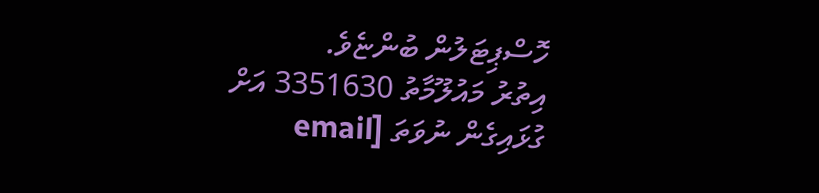ހޮސްޕިޓަލުން ބުންޏެވެ.
އިތުރު މައުލޫމާތު 3351630 އަށް ގުޅައިގެން ނުވަތަ [email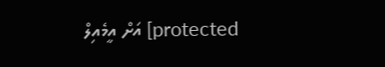protected] އަށް އީމެއިލް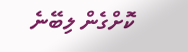ކޮށްގެން ލިބޭނެ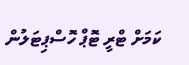ކަމަށް ޓްރީ ޓޮޕް ހޮސްޕިޓަލުން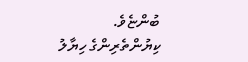ބުންޏެވެ.
ކިޔުންތެރިންގެ ހިޔާލު